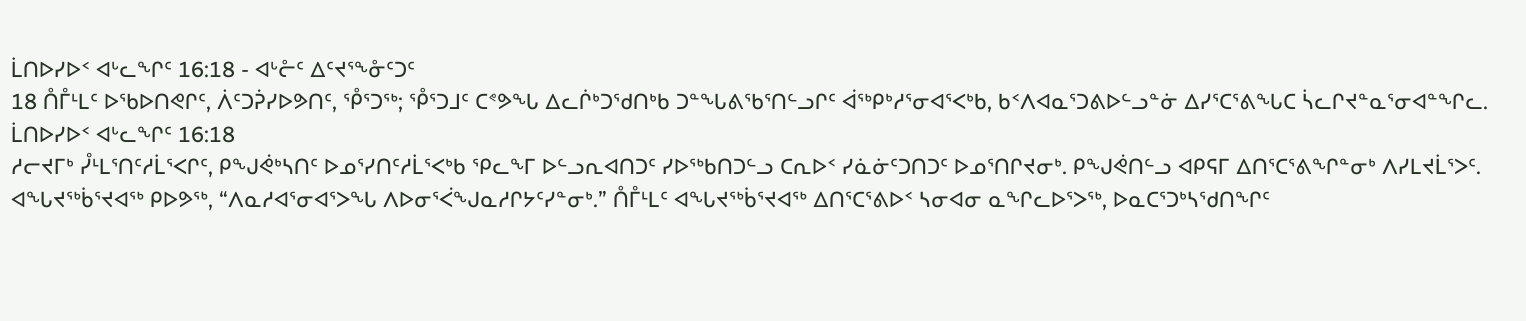ᒫᑎᐅᓯᐅᑉ ᐊᒡᓚᖏᑦ 16:18 - ᐊᒡᓔᑦ ᐃᑦᔪᕐᖕᓁᑦᑐᑦ
18 ᑍᒤᒻᒪᑦ ᐅᖃᐅᑎᕙᒋᑦ, ᐲᑦᑐᕉᓯᐅᕗᑎᑦ, ᕾᕐᑐᖅ; ᕾᕐᑐᒧᑦ ᑕᕝᕗᖓ ᐃᓚᒌᒃᑐᖁᑎᒃᑲ ᑐᓐᖓᕕᖃᕐᑎᓪᓗᒋᑦ ᐋᖅᑭᒃᓱᕐᓂᐊᕐᐸᒃᑲ, ᑲᑉᐱᐊᓇᕐᑐᕕᐅᓪᓗᓐᓃ ᐃᓯᕐᑕᕐᕕᖓᑕ ᓵᓚᒋᔪᓐᓇᕐᓂᐊᓐᖏᓚ.
ᒫᑎᐅᓯᐅᑉ ᐊᒡᓚᖏᑦ 16:18
ᓱᓕᔪᒥᒃ ᓮᒻᒪᕐᑎᑦᓱᒫᕐᐸᒋᑦ, ᑭᖑᕚᒃᓴᑎᑦ ᐅᓄᕐᓯᑎᑦᓱᒫᕐᐸᒃᑲ ᕿᓚᖕᒥ ᐅᓪᓗᕆᐊᑎᑐᑦ ᓯᐅᖅᑲᑎᑐᓪᓗ ᑕᕆᐅᑉ ᓯᓈᓃᑦᑐᑎᑐᑦ ᐅᓄᕐᑎᒋᔪᓂᒃ. ᑭᖑᕚᑎᓪᓗ ᐊᑭᕋᒥ ᐃᑎᕐᑕᕐᕕᖏᓐᓂᒃ ᐱᓯᒪᔪᒫᕐᐳᑦ.
ᐊᖓᔪᖅᑳᕐᔪᐊᖅ ᑭᐅᕗᖅ, “ᐱᓇᓱᐊᕐᓂᐊᕐᐳᖓ ᐱᐅᓂᕐᐹᖑᓇᓱᒋᔭᑦᓯᓐᓂᒃ.” ᑍᒤᒻᒪᑦ ᐊᖓᔪᖅᑳᕐᔪᐊᖅ ᐃᑎᕐᑕᕐᕕᐅᑉ ᓴᓂᐊᓂ ᓇᖏᓚᐅᕐᐳᖅ, ᐅᓇᑕᕐᑐᒃᓴᖁᑎᖏᑦ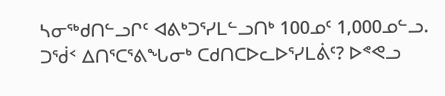ᓴᓂᖅᑯᑎᓪᓗᒋᑦ ᐊᕕᒃᑐᕐᓯᒪᓪᓗᑎᒃ 100ᓄᑦ 1,000ᓄᓪᓗ.
ᑐᖂᑉ ᐃᑎᕐᑕᕐᕕᖓᓂᒃ ᑕᑯᑎᑕᐅᓚᐅᕐᓯᒪᕖᑦ? ᐅᕝᕙᓗ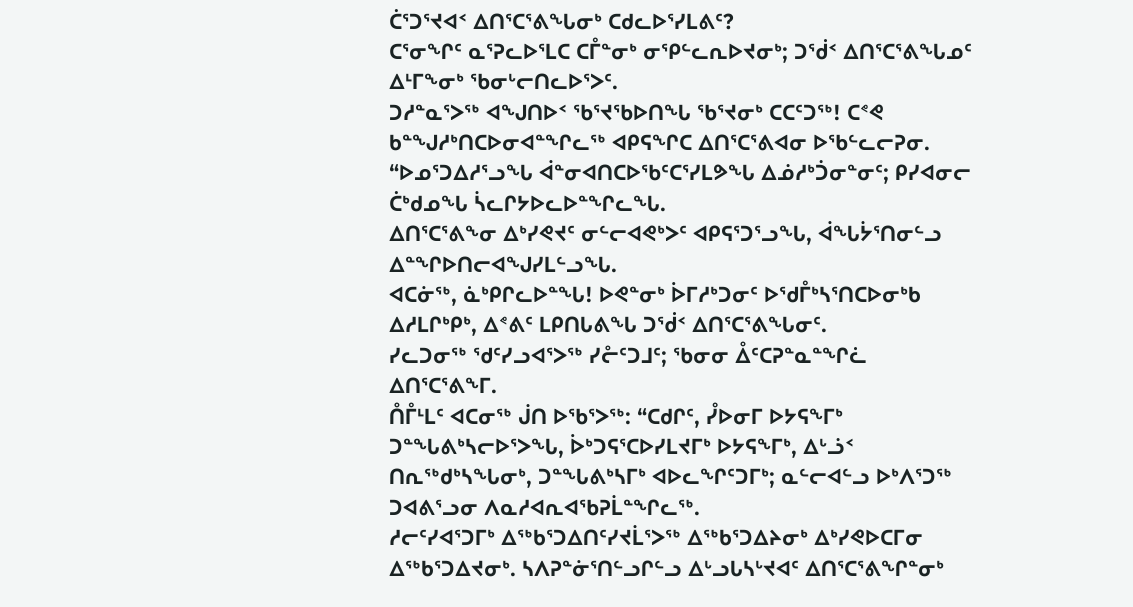ᑖᕐᑐᕐᔪᐊᑉ ᐃᑎᕐᑕᕐᕕᖓᓂᒃ ᑕᑯᓚᐅᕐᓯᒪᕕᑦ?
ᑕᕐᓂᖏᑦ ᓇᕐᕈᓚᐅᕐᒪᑕ ᑕᒤᓐᓂᒃ ᓂᕿᓪᓚᕆᐅᔪᓂᒃ; ᑐᖂᑉ ᐃᑎᕐᑕᕐᕕᖓᓄᑦ ᐃᒻᒥᖕᓂᒃ ᖃᓂᒡᓕᑎᓚᐅᕐᐳᑦ.
ᑐᓱᓐᓇᕐᐳᖅ ᐊᖑᑎᐅᑉ ᖃᕐᔪᖃᐅᑎᖓ ᖃᕐᔪᓂᒃ ᑕᑕᑦᑐᖅ! ᑕᕝᕙ ᑲᓐᖑᓱᒃᑎᑕᐅᓂᐊᓐᖏᓚᖅ ᐊᑭᕋᖏᑕ ᐃᑎᕐᑕᕐᕕᐊᓂ ᐅᖃᓪᓚᓕᕈᓂ.
“ᐅᓄᕐᑐᐃᓱᕐᓗᖓ ᐋᓐᓂᐊᑎᑕᐅᖃᑦᑕᕐᓯᒪᕗᖓ ᐃᓅᓱᒃᑑᓂᓐᓂᑦ; ᑭᓯᐊᓂᓕ ᑖᒃᑯᓄᖓ ᓵᓚᒋᔭᐅᓚᐅᓐᖏᓚᖓ.
ᐃᑎᕐᑕᕐᕕᖕᓂ ᐃᒃᓯᕙᔪᑦ ᓂᓪᓕᐊᕙᒃᐳᑦ ᐊᑭᕋᕐᑐᕐᓗᖓ, ᐋᖓᔮᕐᑎᓂᓪᓗ ᐃᓐᖏᐅᑎᓕᐊᖑᓯᒪᓪᓗᖓ.
ᐊᑕᓃᖅ, ᓈᒃᑭᒋᓚᐅᓐᖓ! ᐅᕙᓐᓂᒃ ᐆᒥᓱᒃᑐᓂᑦ ᐅᖁᒤᒃᓴᕐᑎᑕᐅᓂᒃᑲ ᐃᓱᒪᒋᒃᑭᒃ, ᐃᕝᕕᑦ ᒪᑭᑎᒐᕕᖓ ᑐᖂᑉ ᐃᑎᕐᑕᕐᕕᖓᓂᑦ.
ᓯᓚᑐᓂᖅ ᖁᑦᓯᓗᐊᕐᐳᖅ ᓯᓔᑦᑐᒧᑦ; ᖃᓂᓂ ᐂᑦᑕᕈᓐᓇᓐᖏᓛ ᐃᑎᕐᑕᕐᕕᖕᒥ.
ᑍᒤᒻᒪᑦ ᐊᑕᓂᖅ ᒎᑎ ᐅᖃᕐᐳᖅ: “ᑕᑯᒋᑦ, ᓮᐅᓂᒥ ᐅᔭᕋᖕᒥᒃ ᑐᓐᖓᕕᒃᓴᓕᐅᕐᐳᖓ, ᐆᒃᑐᕋᕐᑕᐅᓯᒪᔪᒥᒃ ᐅᔭᕋᖕᒥᒃ, ᐃᒡᓘᑉ ᑎᕆᖅᑯᒃᓴᖓᓂᒃ, ᑐᓐᖓᕕᒃᓴᒥᒃ ᐊᐅᓚᖏᑦᑐᒥᒃ; ᓇᓪᓕᐊᓪᓗ ᐅᒃᐱᕐᑐᖅ ᑐᐊᕕᕐᓗᓂ ᐱᓇᓱᐊᕆᐊᖃᕈᒫᓐᖏᓚᖅ.
ᓱᓕᑦᓯᐊᕐᑐᒥᒃ ᐃᖅᑲᕐᑐᐃᑎᑦᓯᔪᒫᕐᐳᖅ ᐃᖅᑲᕐᑐᐃᔨᓂᒃ ᐃᒃᓯᕙᐅᑕᒥᓂ ᐃᖅᑲᕐᑐᐃᔪᓂᒃ. ᓴᐱᕈᓐᓃᕐᑎᓪᓗᒋᓪᓗ ᐃᒡᓗᒐᓴᒡᔪᐊᑦ ᐃᑎᕐᑕᕐᕕᖏᓐᓂᒃ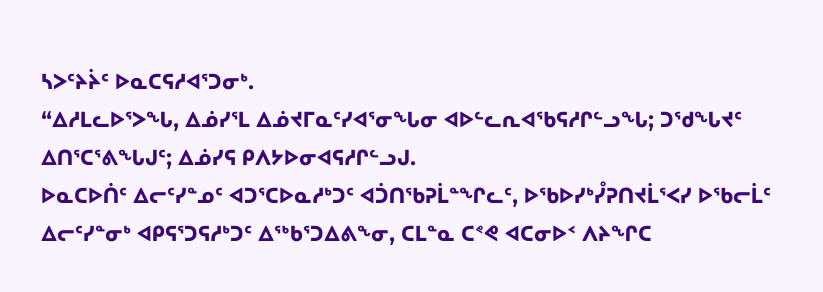ᓴᐳᑦᔨᔩᑦ ᐅᓇᑕᕋᓱᐊᕐᑐᓂᒃ.
“ᐃᓱᒪᓚᐅᕐᐳᖓ, ᐃᓅᓯᕐᒪ ᐃᓅᔪᒥᓇᑦᓯᐊᕐᓂᖓᓂ ᐊᐅᓪᓚᕆᐊᖃᕋᓱᒋᓪᓗᖓ; ᑐᖁᖓᔪᑦ ᐃᑎᕐᑕᕐᕕᖓᒍᑦ; ᐃᓅᓯᕋ ᑭᐱᔭᐅᓂᐊᕋᓱᒋᓪᓗᒍ.
ᐅᓇᑕᐅᑏᑦ ᐃᓕᑦᓯᓐᓄᑦ ᐊᑐᕐᑕᐅᓇᓱᒃᑐᑦ ᐊᑑᑎᖃᕈᒫᓐᖏᓚᑦ, ᐅᖃᐅᓯᒃᓮᕈᑎᔪᒫᕐᐸᓯ ᐅᖃᓕᒫᑦ ᐃᓕᑦᓯᓐᓂᒃ ᐊᑭᕋᕐᑐᕋᓱᒃᑐᑦ ᐃᖅᑲᕐᑐᐃᕕᖕᓂ, ᑕᒪᓐᓇ ᑕᕝᕙ ᐊᑕᓂᐅᑉ ᐱᔨᖏᑕ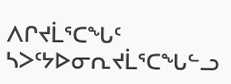ᐱᒋᔪᒫᕐᑕᖓᑦ ᓴᐳᑦᔭᐅᓂᕆᔪᒫᕐᑕᖓᓪᓗ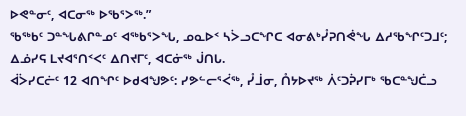ᐅᕙᓐᓂᑦ, ᐊᑕᓂᖅ ᐅᖃᕐᐳᖅ.”
ᖃᖅᑲᑦ ᑐᓐᖓᕕᒋᓐᓄᑦ ᐊᖅᑲᕐᐳᖓ, ᓄᓇᐅᑉ ᓴᐴᓗᑕᖏᑕ ᐊᓂᕕᒃᓮᕈᑎᕚᖓ ᐃᓱᖃᖏᑦᑐᒧᑦ; ᐃᓅᓯᕋ ᒪᔪᐊᕐᑎᑉᐸᑦ ᐃᑎᔪᒥᑦ, ᐊᑕᓃᖅ ᒎᑎᒐ.
ᐋᐴᓯᑕᓖᑦ 12 ᐊᑎᖏᑦ ᐅᑯᐊᖑᕗᑦ: ᓯᕗᓪᓕᕐᐹᖅ, ᓮᒨᓂ, ᑍᔭᐅᔪᖅ ᐲᑦᑐᕉᓯᒥᒃ ᖃᑕᓐᖑᑖᓗ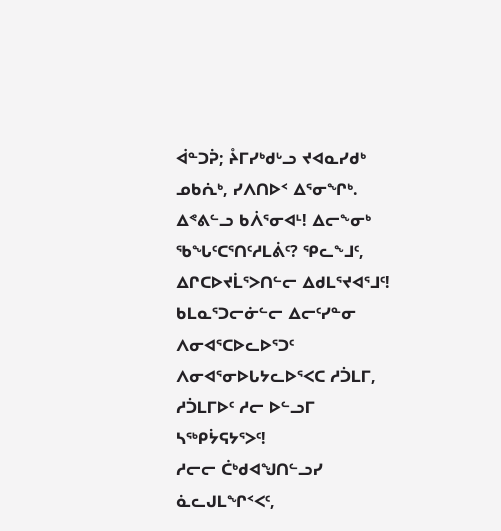ᐋᓐᑐᕉ; ᔧᒥᓯᒃᑯᒡᓗ ᔪᐊᓇᓯᑯᒃ ᓄᑲᕇᒃ, ᓯᐱᑎᐅᑉ ᐃᕐᓂᖏᒃ.
ᐃᕝᕕᓪᓗ ᑲᐲᕐᓂᐊᒻ! ᐃᓕᖕᓂᒃ ᖃᖓᑦᑕᕐᑎᑦᓱᒪᕖᑦ? ᕿᓚᖕᒧᑦ, ᐃᒋᑕᐅᔪᒫᕐᐳᑎᓪᓕ ᐃᑯᒪᕐᔪᐊᕐᒧᑦ! ᑲᒪᓇᕐᑐᓕᓃᓪᓕ ᐃᓕᑦᓯᓐᓂ ᐱᓂᐊᕐᑕᐅᓚᐅᕐᑐᑦ ᐱᓂᐊᕐᓂᐅᒐᔭᓚᐅᕐᐸᑕ ᓱᑑᒪᒥ, ᓱᑑᒪᒥᐅᑦ ᓱᓕ ᐅᓪᓗᒥ ᓴᖅᑭᔮᕋᔭᕐᐳᑦ!
ᓱᓕᓕ ᑖᒃᑯᐊᖑᑎᓪᓗᓯ ᓈᓚᒍᒪᖏᑉᐸᑦ,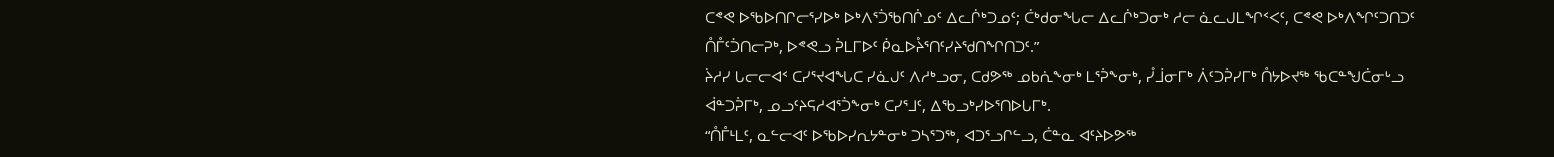ᑕᕝᕙ ᐅᖃᐅᑎᒋᓕᕐᓯᐅᒃ ᐅᒃᐱᕐᑑᖃᑎᒌᓄᑦ ᐃᓚᒌᒃᑐᓄᑦ; ᑖᒃᑯᓂᖓᓕ ᐃᓚᒌᒃᑐᓂᒃ ᓱᓕ ᓈᓚᒍᒪᖏᑉᐸᑦ, ᑕᕝᕙ ᐅᒃᐱᖏᑦᑐᑎᑐᑦ ᑍᒤᑦᑑᑎᓕᕈᒃ, ᐅᕝᕙᓗ ᕉᒪᒥᐅᑦ ᑮᓇᐅᔧᕐᑎᑦᓯᔨᖁᑎᖏᑎᑐᑦ.”
ᔩᓱᓯ ᒐᓕᓕᐊᑉ ᑕᓯᕐᔪᐊᖓᑕ ᓯᓈᒍᑦ ᐱᓱᒃᓗᓂ, ᑕᑯᕗᖅ ᓄᑲᕇᖕᓂᒃ ᒪᕐᕉᖕᓂᒃ, ᓮᒨᓂᒥᒃ ᐲᑦᑐᕉᓯᒥᒃ ᑍᔭᐅᔪᖅ ᖃᑕᓐᖑᑖᓂᒡᓗ ᐋᓐᑐᕉᒥᒃ, ᓄᓗᑦᔨᕋᓱᐊᕐᑑᖕᓂᒃ ᑕᓯᕐᒧᑦ, ᐃᖃᓗᒃᓯᐅᕐᑎᐅᒐᒥᒃ.
“ᑍᒤᒻᒪᑦ, ᓇᓪᓕᐊᑦ ᐅᖃᐅᓯᕆᔭᓐᓂᒃ ᑐᓴᕐᑐᖅ, ᐊᑐᕐᓗᒋᓪᓗ, ᑖᓐᓇ ᐊᑦᔨᐅᕗᖅ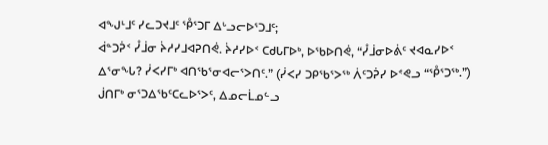ᐊᖑᒻᒧᑦ ᓯᓚᑐᔪᒧᑦ ᕾᕐᑐᒥ ᐃᒡᓗᓕᐅᕐᑐᒧᑦ;
ᐋᓐᑐᕉᑉ ᓮᒨᓂ ᔩᓱᓯᒧᐊᕈᑎᕚ. ᔩᓱᓯᐅᑉ ᑕᑯᒐᒥᐅᒃ, ᐅᖃᐅᑎᕚ, “ᓮᒨᓂᐅᕖᑦ ᔪᐊᓇᓯᐅᑉ ᐃᕐᓂᖓ? ᓰᐸᓯᒥᒃ ᐊᑎᖃᕐᓂᐊᓕᕐᐳᑎᑦ.” (ᓰᐸᓯ ᑐᑭᖃᕐᐳᖅ ᐲᑦᑐᕉᓯ ᐅᕝᕙᓗ “ᕾᕐᑐᖅ.”)
ᒎᑎᒥᒃ ᓂᕐᑐᐃᖃᑦᑕᓚᐅᕐᐳᑦ, ᐃᓄᓕᒫᓄᓪᓗ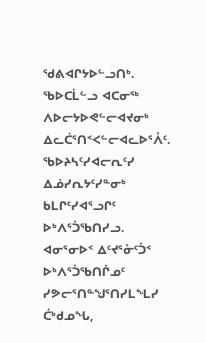ᖁᕕᐊᒋᔭᐅᓪᓗᑎᒃ. ᖃᐅᑕᒫᓪᓗ ᐊᑕᓂᖅ ᐱᐅᓕᔭᐅᕙᓪᓕᐊᔪᓂᒃ ᐃᓚᑖᕐᑎᑉᐸᓪᓕᐊᓚᐅᕐᐰᑦ.
ᖃᐅᔨᓴᑦᓯᐊᓕᕆᑦᓯ ᐃᓅᓯᕆᔭᑦᓯᓐᓂᒃ ᑲᒪᒋᑦᓯᐊᕐᓗᒋᑦ ᐅᒃᐱᕐᑑᖃᑎᓯᓗ. ᐊᓂᕐᓂᐅᑉ ᐃᑦᔪᕐᓁᑦᑑᑉ ᐅᒃᐱᕐᑑᖃᑎᒌᓄᑦ ᓯᕗᓕᕐᑎᓐᖑᕐᑎᓯᒪᖕᒪᓯ ᑖᒃᑯᓄᖓ,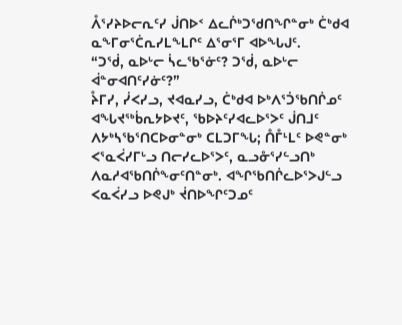ᐰᕐᓯᔨᐅᓕᕆᑦᓯ ᒎᑎᐅᑉ ᐃᓚᒌᒃᑐᖁᑎᖏᓐᓂᒃ ᑖᒃᑯᐊ ᓇᖕᒥᓂᕐᑖᕆᓯᒪᖕᒪᒋᑦ ᐃᕐᓂᕐᒥ ᐊᐅᖓᒍᑦ.
“ᑐᖂ, ᓇᐅᒡᓕ ᓵᓚᖃᕐᓃᑦ? ᑐᖂ, ᓇᐅᒡᓕ ᐋᓐᓂᐊᑎᑦᓯᓃᑦ?”
ᔧᒥᓯ, ᓰᐸᓯᓗ, ᔪᐊᓇᓯᓗ, ᑖᒃᑯᐊ ᐅᒃᐱᕐᑑᖃᑎᒌᓄᑦ ᐊᖓᔪᖅᑳᕆᔭᐅᔪᑦ, ᖃᐅᔨᑦᓯᐊᓚᐅᕐᐳᑦ ᒎᑎᒧᑦ ᐱᔭᒃᓴᖃᕐᑎᑕᐅᓂᓐᓂᒃ ᑕᒪᑐᒥᖓ; ᑍᒤᒻᒪᑦ ᐅᕙᓐᓂᒃ ᐸᕐᓇᐹᓯᒥᒡᓗ ᑎᓕᓯᓚᐅᕐᐳᑦ, ᓇᓗᓁᕐᓯᓪᓗᑎᒃ ᐱᓇᓱᐊᖃᑎᒌᖕᓂᑦᑎᓐᓂᒃ. ᐊᖏᖃᑎᒌᓚᐅᕐᐳᒍᓪᓗ ᐸᓇᐹᓯᓗ ᐅᕙᒍᒃ ᔫᑎᐅᖏᑦᑐᓄᑦ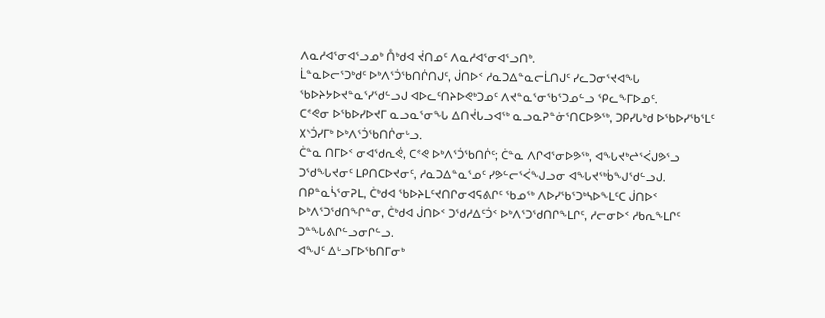ᐱᓇᓱᐊᕐᓂᐊᕐᓗᓄᒃ ᑍᒃᑯᐊ ᔫᑎᓄᑦ ᐱᓇᓱᐊᕐᓂᐊᕐᓗᑎᒃ.
ᒫᓐᓇᐅᓕᕐᑐᒃᑯᑦ ᐅᒃᐱᕐᑑᖃᑎᒌᑎᒍᑦ, ᒎᑎᐅᑉ ᓱᓇᑐᐃᓐᓇᓕᒫᑎᒍᑦ ᓯᓚᑐᓂᕐᔪᐊᖓ ᖃᐅᔨᔭᐅᔪᓐᓇᕐᓯᖁᓪᓗᒍ ᐊᐅᓚᑦᑎᔨᐅᕙᒃᑐᓄᑦ ᐱᔪᓐᓇᕐᓂᖃᕐᑐᓄᓪᓗ ᕿᓚᖕᒥᐅᓄᑦ.
ᑕᕝᕙᓂ ᐅᖃᐅᓯᐅᔪᒥ ᓇᓗᓇᕐᓂᖓ ᐃᑎᔫᒐᓗᐊᖅ ᓇᓗᓇᕈᓐᓃᕐᑎᑕᐅᕗᖅ, ᑐᑭᓯᒐᒃᑯ ᐅᖃᐅᓯᖃᕐᒪᑦ ᙭ᔅᑑᓯᒥᒃ ᐅᒃᐱᕐᑑᖃᑎᒌᓂᒡᓗ.
ᑖᓐᓇ ᑎᒥᐅᑉ ᓂᐊᖁᕆᕚ, ᑕᕝᕙ ᐅᒃᐱᕐᑑᖃᑎᒌᑦ; ᑖᓐᓇ ᐱᒋᐊᕐᓂᐅᕗᖅ, ᐊᖓᔪᒃᖠᕐᐹᒍᕗᕐᓗ ᑐᖁᖓᔪᓂᑦ ᒪᑭᑎᑕᐅᔪᓂᑦ, ᓱᓇᑐᐃᓐᓇᕐᓄᑦ ᓯᕗᓪᓕᕐᐹᖑᓗᓂ ᐊᖓᔪᖅᑳᖑᖁᓪᓗᒍ.
ᑎᑭᓐᓇᓵᕐᓂᕈᒪ, ᑖᒃᑯᐊ ᖃᐅᔨᒪᑦᔪᑎᒋᓂᐊᕋᕕᒋᑦ ᖃᓄᖅ ᐱᐅᓯᖃᕐᑐᒃᓴᐅᖕᒪᑦᑕ ᒎᑎᐅᑉ ᐅᒃᐱᕐᑐᖁᑎᖏᓐᓂ, ᑖᒃᑯᐊ ᒎᑎᐅᑉ ᑐᖁᓱᐃᑦᑑᑉ ᐅᒃᐱᕐᑐᖁᑎᒋᖕᒪᒋᑦ, ᓱᓕᓂᐅᑉ ᓱᑲᕆᖕᒪᒋᑦ ᑐᓐᖓᕕᒋᓪᓗᓂᒋᓪᓗ.
ᐊᖑᑦ ᐃᒡᓗᒥᐅᖃᑎᒥᓂᒃ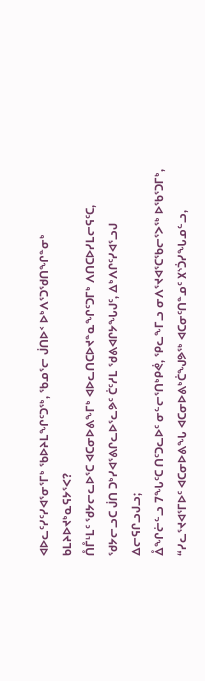ᐊᐅᓚᑦᓯᑦᓯᐊᕐᓂᕐᒥᒃ ᖃᐅᔨᒪᖏᑦᑐᖅ, ᖃᓄᕐᓕ ᒎᑎᐅᑉ ᐅᒃᐱᕐᑐᖁᑎᖏᓐᓂᒃ ᑲᒪᔨᐅᔪᒃᓇᕋᔭᕐᐸ?
ᑍᒤᒻᒪᑦ ᖁᔭᓕᓚᐅᕐᑕ ᐊᑕᓂᐅᕕᖕᒥᒃ ᐊᐅᓚᑎᑕᐅᔪᓐᓇᖏᑦᑐᒥᒃ ᐱᑎᑕᐅᓯᒪᓕᕋᑦᑕ, ᖁᔭᓕᓗᑕ ᒎᑎ ᑐᒃᓯᐊᕐᕕᒋᓚᐅᕐᓚᕗᑦ ᑖᑦᓱᒪ ᖁᕕᐊᒋᔭᖓᒍᑦ, ᐃᒃᐱᒋᑦᓯᐊᕐᓗᒍ ᐃᓕᕋᒋᓗᒍᓗ;
ᐂᖏᓖᓪᓗ 7ᖓᑦᑕ ᑎᑦᑐᓚᐅᑦ ᓂᓪᓕᕐᑎᒃᑭᕚ, ᕿᓚᖕᒥᓗ ᓂᐱᕐᔪᐊᕐᑕᖃᓕᕐᐳᖅ ᐅᖃᕐᑐᒥᒃ, “ᓯᓚᕐᔪᐊᕐᒥᐅᑦ ᐊᑕᓂᐅᕕᖓ ᐊᑕᓂᐅᕕᒃᑖᖑᕗᖅ ᐊᑕᓂᑦᑎᓐᓄᑦ ᙭ᔅᑑᓯᖓᓄᓪᓗ,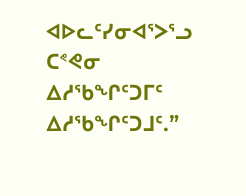ᐊᐅᓚᑦᓯᓂᐊᕐᐳᕐᓗ ᑕᕝᕙᓂ ᐃᓱᖃᖏᑦᑐᒥᑦ ᐃᓱᖃᖏᑦᑐᒧᑦ.”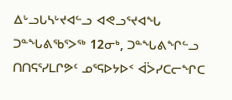ᐃᒡᓗᒐᓴᒡᔪᐊᓪᓗ ᐊᕙᓗᕐᔪᐊᖓ ᑐᓐᖓᕕᖃᕐᐳᖅ 12ᓂᒃ, ᑐᓐᖓᕕᖏᓪᓗ ᑎᑎᕋᕐᓯᒪᒋᕗᑦ ᓄᕐᕋᐅᔭᐅᑉ ᐋᐴᓯᑕᓕᖏᑕ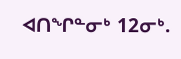ᐊᑎᖏᓐᓂᒃ 12ᓂᒃ.